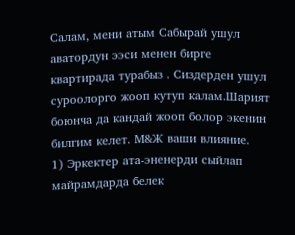Салам, мени атым Сабырай ушул аватордун ээси менен бирге квартирада турабыз . Сиздерден ушул суроолорго жооп кутуп калам.Шарият боюнча да кандай жооп болор экенин билгим келет. М&Ж ваши влияние.
1) Эркектер ата-эненерди сыйлап майрамдарда белек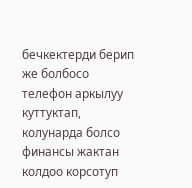бечкектерди берип же болбосо телефон аркылуу куттуктап, колунарда болсо финансы жактан колдоо корсотуп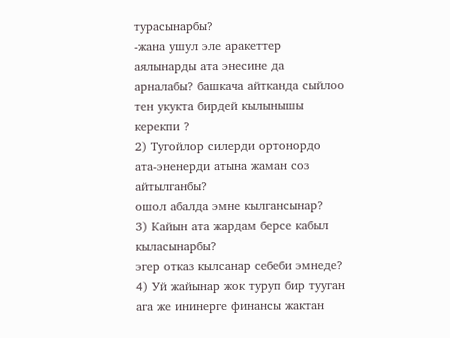турасынарбы?
-жана ушул эле аракеттер аялынарды ата энесине да арналабы? башкача айтканда сыйлоо тен укукта бирдей кылынышы керекпи ?
2) Тугойлор силерди ортонордо ата-эненерди атына жаман соз айтылганбы?
ошол абалда эмне кылгансынар?
3) Кайын ата жардам берсе кабыл кыласынарбы?
эгер отказ кылсанар себеби эмнеде?
4) Уй жайынар жок туруп бир тууган ага же ининерге финансы жактан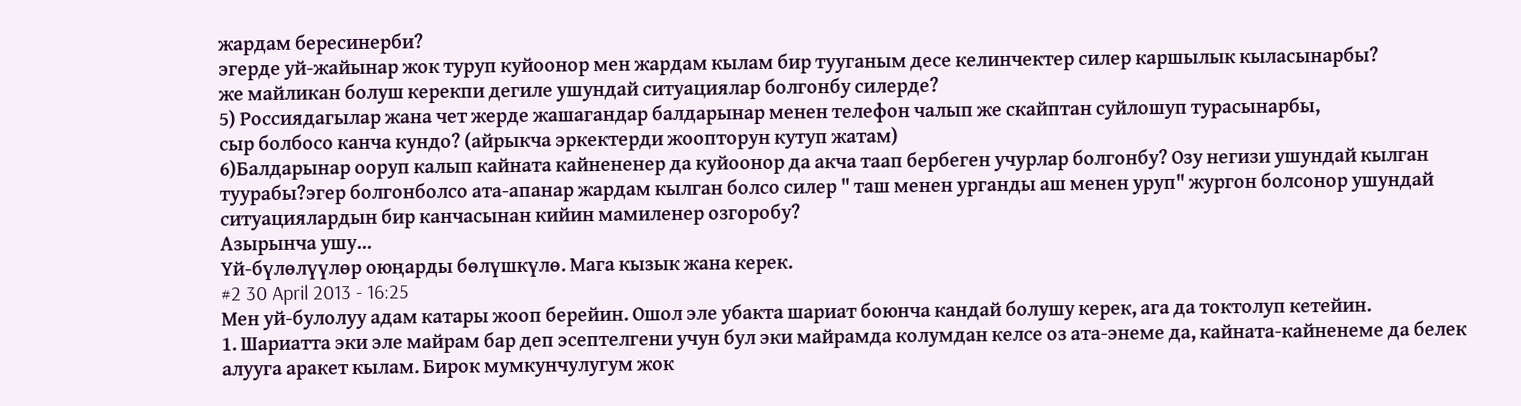жардам бересинерби?
эгерде уй-жайынар жок туруп куйоонор мен жардам кылам бир тууганым десе келинчектер силер каршылык кыласынарбы?
же майликан болуш керекпи дегиле ушундай ситуациялар болгонбу силерде?
5) Россиядагылар жана чет жерде жашагандар балдарынар менен телефон чалып же скайптан суйлошуп турасынарбы,
сыр болбосо канча кундо? (айрыкча эркектерди жоопторун кутуп жатам)
6)Балдарынар ооруп калып кайната кайнененер да куйоонор да акча таап бербеген учурлар болгонбу? Озу негизи ушундай кылган туурабы?эгер болгонболсо ата-апанар жардам кылган болсо силер " таш менен урганды аш менен уруп" жургон болсонор ушундай ситуациялардын бир канчасынан кийин мамиленер озгоробу?
Азырынча ушу...
Үй-бүлөлүүлөр оюңарды бөлүшкүлө. Мага кызык жана керек.
#2 30 April 2013 - 16:25
Мен уй-булолуу адам катары жооп берейин. Ошол эле убакта шариат боюнча кандай болушу керек, ага да токтолуп кетейин.
1. Шариатта эки эле майрам бар деп эсептелгени учун бул эки майрамда колумдан келсе оз ата-энеме да, кайната-кайненеме да белек алууга аракет кылам. Бирок мумкунчулугум жок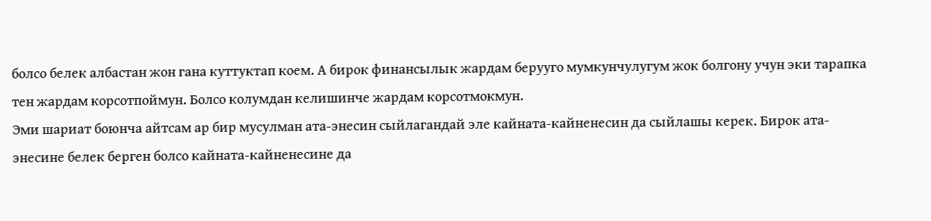болсо белек албастан жон гана куттуктап коем. А бирок финансылык жардам берууго мумкунчулугум жок болгону учун эки тарапка тен жардам корсотпоймун. Болсо колумдан келишинче жардам корсотмокмун.
Эми шариат боюнча айтсам ар бир мусулман ата-энесин сыйлагандай эле кайната-кайненесин да сыйлашы керек. Бирок ата-энесине белек берген болсо кайната-кайненесине да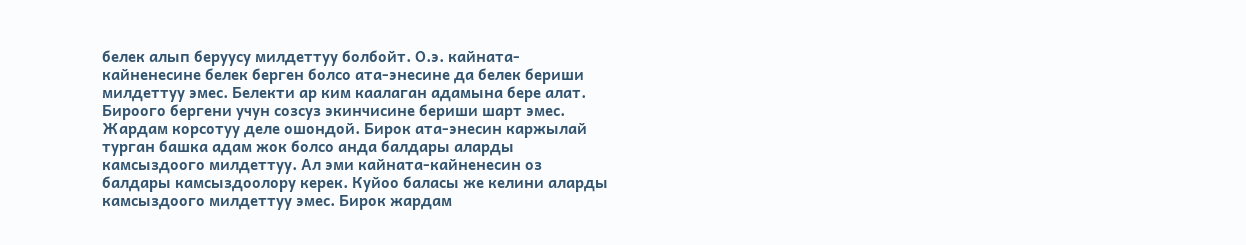белек алып беруусу милдеттуу болбойт. О.э. кайната-кайненесине белек берген болсо ата-энесине да белек бериши милдеттуу эмес. Белекти ар ким каалаган адамына бере алат. Бироого бергени учун созсуз экинчисине бериши шарт эмес. Жардам корсотуу деле ошондой. Бирок ата-энесин каржылай турган башка адам жок болсо анда балдары аларды камсыздоого милдеттуу. Ал эми кайната-кайненесин оз балдары камсыздоолору керек. Куйоо баласы же келини аларды камсыздоого милдеттуу эмес. Бирок жардам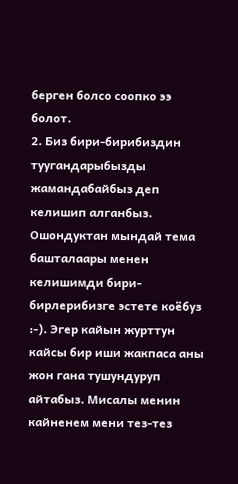берген болсо соопко ээ болот.
2. Биз бири-бирибиздин туугандарыбызды жамандабайбыз деп келишип алганбыз. Ошондуктан мындай тема башталаары менен келишимди бири-бирлерибизге эстете коёбуз :-). Эгер кайын журттун кайсы бир иши жакпаса аны жон гана тушундуруп айтабыз. Мисалы менин кайненем мени тез-тез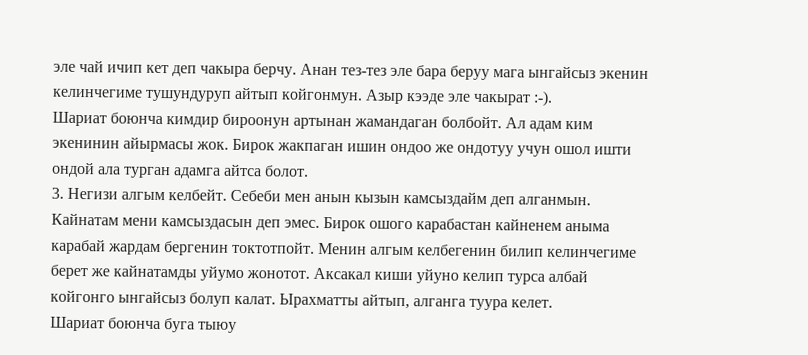эле чай ичип кет деп чакыра берчу. Анан тез-тез эле бара беруу мага ынгайсыз экенин келинчегиме тушундуруп айтып койгонмун. Азыр кээде эле чакырат :-).
Шариат боюнча кимдир бироонун артынан жамандаган болбойт. Ал адам ким экенинин айырмасы жок. Бирок жакпаган ишин ондоо же ондотуу учун ошол ишти ондой ала турган адамга айтса болот.
3. Негизи алгым келбейт. Себеби мен анын кызын камсыздайм деп алганмын. Кайнатам мени камсыздасын деп эмес. Бирок ошого карабастан кайненем аныма карабай жардам бергенин токтотпойт. Менин алгым келбегенин билип келинчегиме берет же кайнатамды уйумо жонотот. Аксакал киши уйуно келип турса албай койгонго ынгайсыз болуп калат. Ырахматты айтып, алганга туура келет.
Шариат боюнча буга тыюу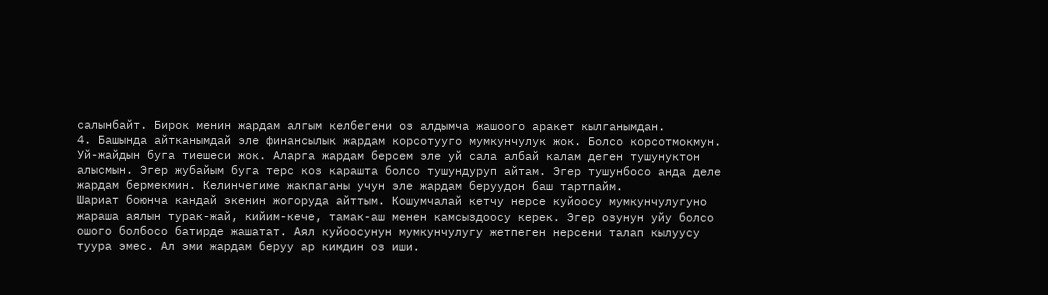салынбайт. Бирок менин жардам алгым келбегени оз алдымча жашоого аракет кылганымдан.
4. Башында айтканымдай эле финансылык жардам корсотууго мумкунчулук жок. Болсо корсотмокмун. Уй-жайдын буга тиешеси жок. Аларга жардам берсем эле уй сала албай калам деген тушунуктон алысмын. Эгер жубайым буга терс коз карашта болсо тушундуруп айтам. Эгер тушунбосо анда деле жардам бермекмин. Келинчегиме жакпаганы учун эле жардам беруудон баш тартпайм.
Шариат боюнча кандай экенин жогоруда айттым. Кошумчалай кетчу нерсе куйоосу мумкунчулугуно жараша аялын турак-жай, кийим-кече, тамак-аш менен камсыздоосу керек. Эгер озунун уйу болсо ошого болбосо батирде жашатат. Аял куйоосунун мумкунчулугу жетпеген нерсени талап кылуусу туура эмес. Ал эми жардам беруу ар кимдин оз иши.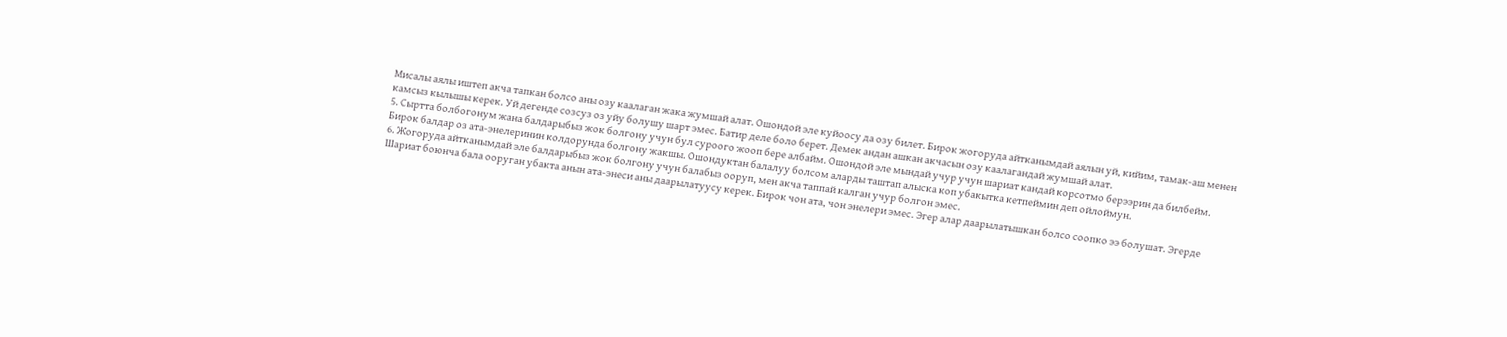Мисалы аялы иштеп акча тапкан болсо аны озу каалаган жака жумшай алат. Ошондой эле куйоосу да озу билет. Бирок жогоруда айтканымдай аялын уй, кийим, тамак-аш менен камсыз кылышы керек. Уй дегенде созсуз оз уйу болушу шарт эмес. Батир деле боло берет. Демек андан ашкан акчасын озу каалагандай жумшай алат.
5. Сыртта болбогонум жана балдарыбыз жок болгону учун бул суроого жооп бере албайм. Ошондой эле мындай учур учун шариат кандай корсотмо берээрин да билбейм. Бирок балдар оз ата-энелеринин колдорунда болгону жакшы. Ошондуктан балалуу болсом аларды таштап алыска коп убакытка кетпеймин деп ойлоймун.
6. Жогоруда айтканымдай эле балдарыбыз жок болгону учун балабыз ооруп, мен акча таппай калган учур болгон эмес.
Шариат боюнча бала ооруган убакта анын ата-энеси аны даарылатуусу керек. Бирок чон ата, чон энелери эмес. Эгер алар даарылатышкан болсо соопко ээ болушат. Эгерде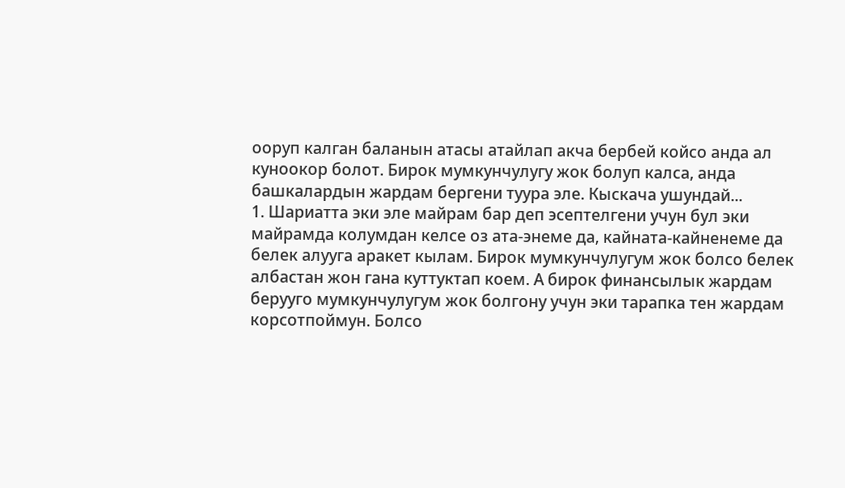ооруп калган баланын атасы атайлап акча бербей койсо анда ал куноокор болот. Бирок мумкунчулугу жок болуп калса, анда башкалардын жардам бергени туура эле. Кыскача ушундай...
1. Шариатта эки эле майрам бар деп эсептелгени учун бул эки майрамда колумдан келсе оз ата-энеме да, кайната-кайненеме да белек алууга аракет кылам. Бирок мумкунчулугум жок болсо белек албастан жон гана куттуктап коем. А бирок финансылык жардам берууго мумкунчулугум жок болгону учун эки тарапка тен жардам корсотпоймун. Болсо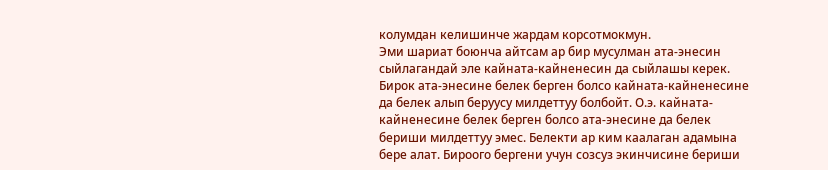колумдан келишинче жардам корсотмокмун.
Эми шариат боюнча айтсам ар бир мусулман ата-энесин сыйлагандай эле кайната-кайненесин да сыйлашы керек. Бирок ата-энесине белек берген болсо кайната-кайненесине да белек алып беруусу милдеттуу болбойт. О.э. кайната-кайненесине белек берген болсо ата-энесине да белек бериши милдеттуу эмес. Белекти ар ким каалаган адамына бере алат. Бироого бергени учун созсуз экинчисине бериши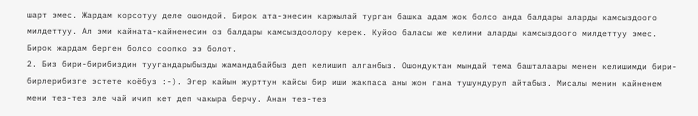шарт эмес. Жардам корсотуу деле ошондой. Бирок ата-энесин каржылай турган башка адам жок болсо анда балдары аларды камсыздоого милдеттуу. Ал эми кайната-кайненесин оз балдары камсыздоолору керек. Куйоо баласы же келини аларды камсыздоого милдеттуу эмес. Бирок жардам берген болсо соопко ээ болот.
2. Биз бири-бирибиздин туугандарыбызды жамандабайбыз деп келишип алганбыз. Ошондуктан мындай тема башталаары менен келишимди бири-бирлерибизге эстете коёбуз :-). Эгер кайын журттун кайсы бир иши жакпаса аны жон гана тушундуруп айтабыз. Мисалы менин кайненем мени тез-тез эле чай ичип кет деп чакыра берчу. Анан тез-тез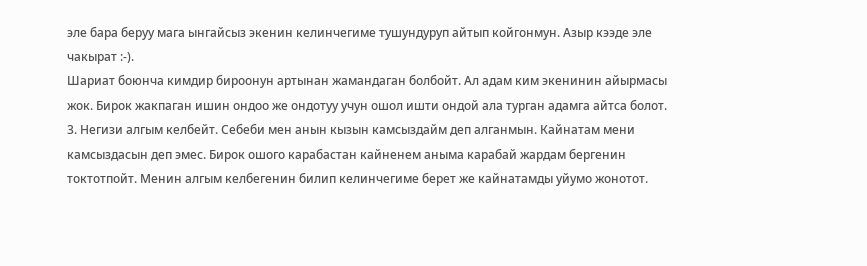эле бара беруу мага ынгайсыз экенин келинчегиме тушундуруп айтып койгонмун. Азыр кээде эле чакырат :-).
Шариат боюнча кимдир бироонун артынан жамандаган болбойт. Ал адам ким экенинин айырмасы жок. Бирок жакпаган ишин ондоо же ондотуу учун ошол ишти ондой ала турган адамга айтса болот.
3. Негизи алгым келбейт. Себеби мен анын кызын камсыздайм деп алганмын. Кайнатам мени камсыздасын деп эмес. Бирок ошого карабастан кайненем аныма карабай жардам бергенин токтотпойт. Менин алгым келбегенин билип келинчегиме берет же кайнатамды уйумо жонотот.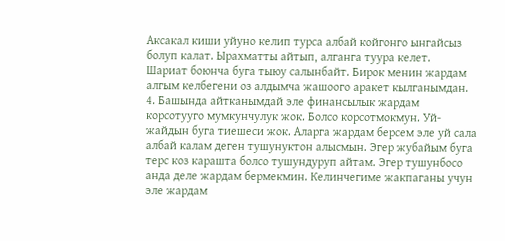Аксакал киши уйуно келип турса албай койгонго ынгайсыз болуп калат. Ырахматты айтып, алганга туура келет.
Шариат боюнча буга тыюу салынбайт. Бирок менин жардам алгым келбегени оз алдымча жашоого аракет кылганымдан.
4. Башында айтканымдай эле финансылык жардам корсотууго мумкунчулук жок. Болсо корсотмокмун. Уй-жайдын буга тиешеси жок. Аларга жардам берсем эле уй сала албай калам деген тушунуктон алысмын. Эгер жубайым буга терс коз карашта болсо тушундуруп айтам. Эгер тушунбосо анда деле жардам бермекмин. Келинчегиме жакпаганы учун эле жардам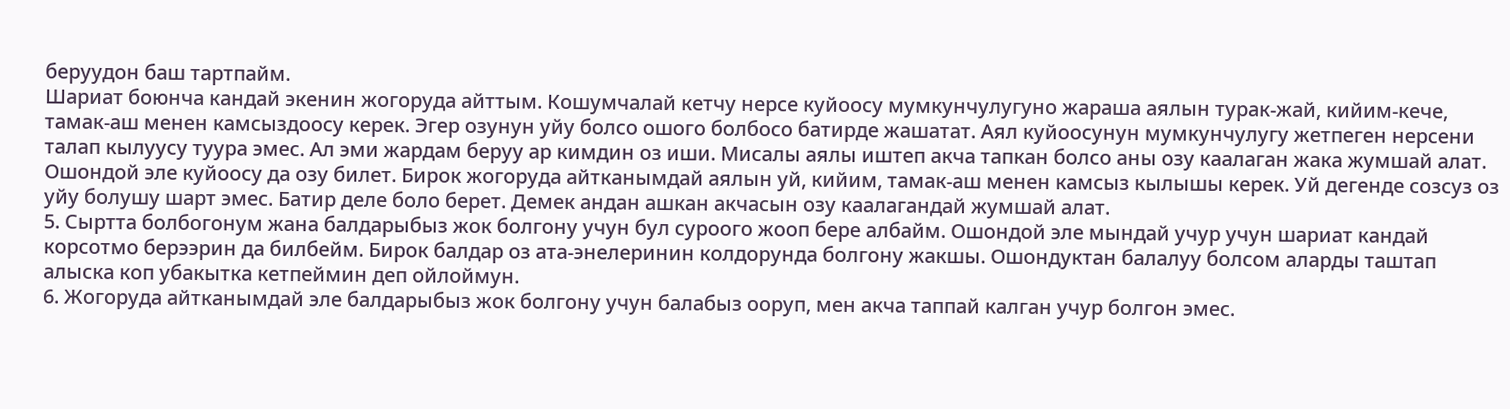беруудон баш тартпайм.
Шариат боюнча кандай экенин жогоруда айттым. Кошумчалай кетчу нерсе куйоосу мумкунчулугуно жараша аялын турак-жай, кийим-кече, тамак-аш менен камсыздоосу керек. Эгер озунун уйу болсо ошого болбосо батирде жашатат. Аял куйоосунун мумкунчулугу жетпеген нерсени талап кылуусу туура эмес. Ал эми жардам беруу ар кимдин оз иши. Мисалы аялы иштеп акча тапкан болсо аны озу каалаган жака жумшай алат. Ошондой эле куйоосу да озу билет. Бирок жогоруда айтканымдай аялын уй, кийим, тамак-аш менен камсыз кылышы керек. Уй дегенде созсуз оз уйу болушу шарт эмес. Батир деле боло берет. Демек андан ашкан акчасын озу каалагандай жумшай алат.
5. Сыртта болбогонум жана балдарыбыз жок болгону учун бул суроого жооп бере албайм. Ошондой эле мындай учур учун шариат кандай корсотмо берээрин да билбейм. Бирок балдар оз ата-энелеринин колдорунда болгону жакшы. Ошондуктан балалуу болсом аларды таштап алыска коп убакытка кетпеймин деп ойлоймун.
6. Жогоруда айтканымдай эле балдарыбыз жок болгону учун балабыз ооруп, мен акча таппай калган учур болгон эмес.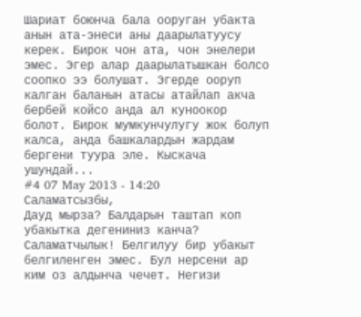Шариат боюнча бала ооруган убакта анын ата-энеси аны даарылатуусу керек. Бирок чон ата, чон энелери эмес. Эгер алар даарылатышкан болсо соопко ээ болушат. Эгерде ооруп калган баланын атасы атайлап акча бербей койсо анда ал куноокор болот. Бирок мумкунчулугу жок болуп калса, анда башкалардын жардам бергени туура эле. Кыскача ушундай...
#4 07 May 2013 - 14:20
Саламатсызбы,
Дауд мырза? Балдарын таштап коп убакытка дегениниз канча?
Саламатчылык! Белгилуу бир убакыт белгиленген эмес. Бул нерсени ар ким оз алдынча чечет. Негизи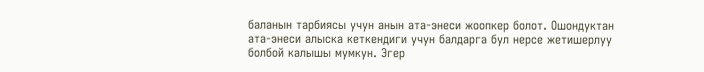баланын тарбиясы учун анын ата-энеси жоопкер болот. Ошондуктан ата-энеси алыска кеткендиги учун балдарга бул нерсе жетишерлуу болбой калышы мумкун. Эгер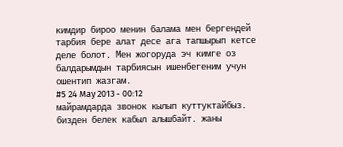кимдир бироо менин балама мен бергендей тарбия бере алат десе ага тапшырып кетсе деле болот. Мен жогоруда эч кимге оз балдарымдын тарбиясын ишенбегеним учун ошентип жазгам.
#5 24 May 2013 - 00:12
майрамдарда звонок кылып куттуктайбыз.
бизден белек кабыл алышбайт. жаны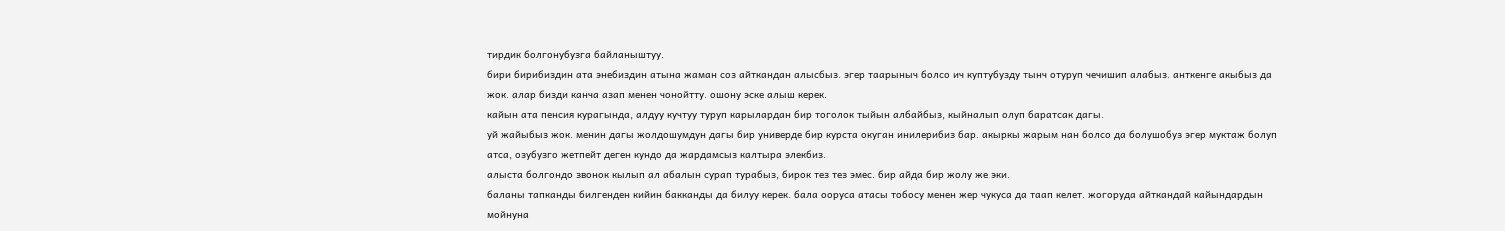тирдик болгонубузга байланыштуу.
бири бирибиздин ата энебиздин атына жаман соз айткандан алысбыз. эгер таарыныч болсо ич куптубузду тынч отуруп чечишип алабыз. анткенге акыбыз да жок. алар бизди канча азап менен чонойтту. ошону эске алыш керек.
кайын ата пенсия курагында, алдуу кучтуу туруп карылардан бир тоголок тыйын албайбыз, кыйналып олуп баратсак дагы.
уй жайыбыз жок. менин дагы жолдошумдун дагы бир универде бир курста окуган инилерибиз бар. акыркы жарым нан болсо да болушобуз эгер муктаж болуп атса, озубузго жетпейт деген кундо да жардамсыз калтыра элекбиз.
алыста болгондо звонок кылып ал абалын сурап турабыз, бирок тез тез эмес. бир айда бир жолу же эки.
баланы тапканды билгенден кийин бакканды да билуу керек. бала ооруса атасы тобосу менен жер чукуса да таап келет. жогоруда айткандай кайындардын мойнуна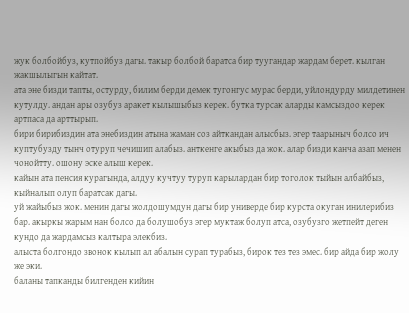жук болбойбуз, кутпойбуз дагы. такыр болбой баратса бир туугандар жардам берет. кылган жакшылыгын кайтат.
ата эне бизди тапты, остурду, билим берди демек тугонгус мурас берди, уйлондурду милдетинен кутулду. андан ары озубуз аракет кылышыбыз керек. бутка турсак аларды камсыздоо керек артпаса да арттырып.
бири бирибиздин ата энебиздин атына жаман соз айткандан алысбыз. эгер таарыныч болсо ич куптубузду тынч отуруп чечишип алабыз. анткенге акыбыз да жок. алар бизди канча азап менен чонойтту. ошону эске алыш керек.
кайын ата пенсия курагында, алдуу кучтуу туруп карылардан бир тоголок тыйын албайбыз, кыйналып олуп баратсак дагы.
уй жайыбыз жок. менин дагы жолдошумдун дагы бир универде бир курста окуган инилерибиз бар. акыркы жарым нан болсо да болушобуз эгер муктаж болуп атса, озубузго жетпейт деген кундо да жардамсыз калтыра элекбиз.
алыста болгондо звонок кылып ал абалын сурап турабыз, бирок тез тез эмес. бир айда бир жолу же эки.
баланы тапканды билгенден кийин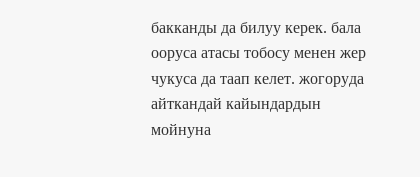бакканды да билуу керек. бала ооруса атасы тобосу менен жер чукуса да таап келет. жогоруда айткандай кайындардын мойнуна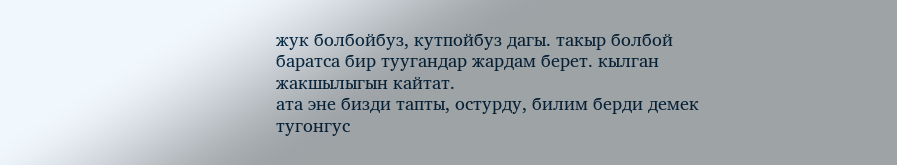жук болбойбуз, кутпойбуз дагы. такыр болбой баратса бир туугандар жардам берет. кылган жакшылыгын кайтат.
ата эне бизди тапты, остурду, билим берди демек тугонгус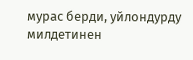мурас берди, уйлондурду милдетинен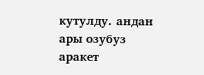кутулду. андан ары озубуз аракет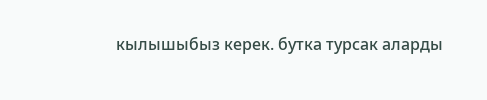кылышыбыз керек. бутка турсак аларды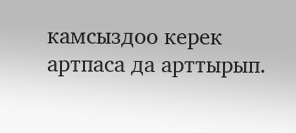камсыздоо керек артпаса да арттырып.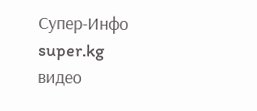Супер-Инфо
super.kg
видео